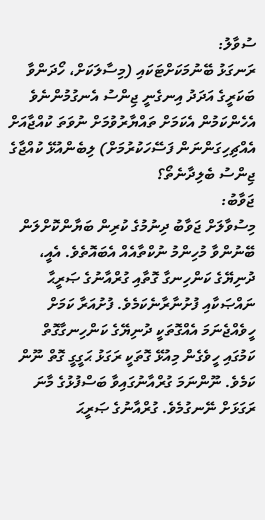ސުވާލު:
ރަނގަޅު ބޭނުމަކަށްޓަކައި (މިސާލަކަށް، ހޯދަންވާ ބަކަރީގެ އަދަދު އިނގެނީ ޖިންސު އެނގުމުންނެވެ އެހެންކަމުން އެކަމަށް ތައްޔާރުވުމަށް ނުވަތަ ކުއްޖާއަށް އެއްޗިހިގަންނަން ފަސޭހަކުރުމަށް) ލިބެންއުޅޭ ކުއްޖާގެ ޖިންސު ބެލިދާނެތޯ؟
ޖަވާބު:
މިސުވާލަށް ޖަވާބު ދިނުމުގެ ކުރިން ބަޔާންކޮށްލަން ބޭނުންވާ މުހިންމު ނުކްތާއެއް އެބައޮތެވެ. އެއީ، ދުނިޔޭގެ ކަންހިނގާ ގޮތާއި ގުރްއާނުގެ ޞަރީޙާ ނައްޞަކާއި ފުށުނާރާނެކަމެވެ. ފުށުއަރާ ކަމަށް ހީވެއްޖެނަމަ އެއްގޮތަކީ ދުނިޔޭގެ ކަންހިނގާގޮތް ކަމުގައި ހީވެގެން މިއުޅޭ ގޮތަކީ ރަގަޅު ޙަގީގީ ގޮތް ނޫން ކަމެވެ. ނޫންނަމަ ގުރްއާނުގައިވާ ބަސްފުޅުގެ މާނަ ރަގަޅަށް ނޭނގުމެވެ. ގުރްއާނުގެ ޞަރީޙަ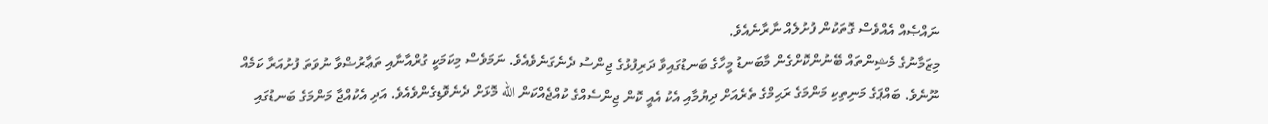ނައްޞެއް އެއްވެސް ގޮތަކުން ފުށުލެއް ނާރާނެއެވެ.
މިޒަމާނުގެ މެޝިންތައް ބޭނުންކޮށްގެން މާބަނޑު މީހާގެ ބަނޑުގައިވާ ދަރިފުޅުގެ ޖިންސު ދެނެގަނެވެއެވެ. ނަމަވެސް މިކަމަކީ ގުރްއާނާއި ތަޢާރުޟްވާ ނުވަތަ ފުށުއަރާ ކަމެއް ނޫނެވެ. ބައްޕަގެ މަނިތިކި މަންމަގެ ރަޙިމްގެ ތެރެއަށް ދިޔުމާއި އެކު އެއީ ކޮން ޖިންސެއްގެ ކުއްޖެއްކަން الله މޮޅަށް ދެނެވޮޑިގެންވެއެވެ. އަދި އެކުއްޖާ މަންމަގެ ބަނޑުގައި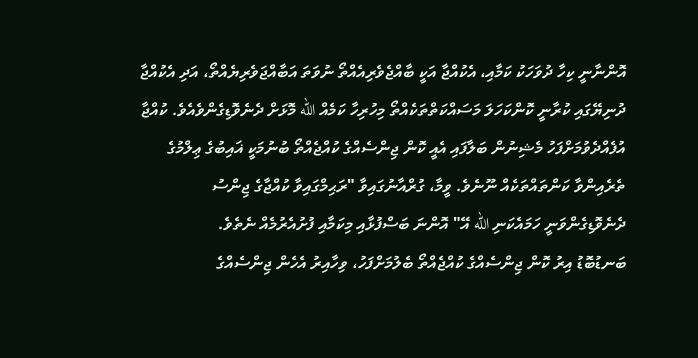އޮންނާނީ ކިހާ ދުވަހަކު ކަމާއި، އެކުއްޖާ އަކީ ބާއްޖެވެރިއެއްތޯ ނުވަތަ އަބާއްޖަވެރިޔެއްތޯ، އަދި އެކުއްޖާ ދުނިޔޭގައި ކުރާނީ ކޮންކަހަލަ މަސައްކަތްތަކެއްތޯ މިހުރިހާ ކަމެއް الله މޮޅަށް ދެނެވޮޑިގެންވެއެވެ. ކުއްޖާ އުފެއްދެވުމަށްފަހު މެޝިނުން ބަލާފައި އެއީ ކޮން ޖިންސެއްގެ ކުއްޖެއްތޯ ބުނުމަކީ ޣައިބުގެ ޢިލްމުގެ ތެރެއިންވާ ކަންތައްތަކެއް ނޫނެވެ. ވީމާ، ގުރްއާނުގައިވާ "ރަޙިމްގައިވާ ކުއްޖާގެ ޖިންސު ދެނެވޮޑިގެންވަނީ ހަމައެކަނި الله އޭ" އޮންނަ ބަސްފުޅާއި މިކަމާއި ފުށުއެރުމެއް ނެތެވެ.
ބަނޑުބޮޑު އިރު ކޮން ޖިންސެއްގެ ކުއްޖެއްތޯ ބެލުމަށްފަހު، ވިހާއިރު އެހެން ޖިންސެއްގެ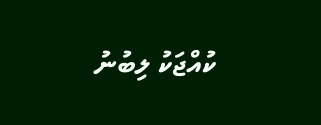ކުއްޖަކު ލިބުނު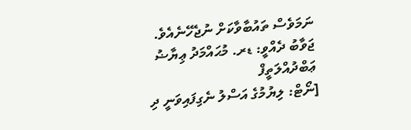ނަމަވެސް ތައުބާވާކަށް ނުޖެހޭނެއެވެ.
ޖަވާބު ދެއްވީ: ޑރ. މުޙައްމަދު ޢިޔާޟު ޢަބްދުއްލަތީފް
[ނޯޓް: ލިޔުމުގެ އަސްލު ނެގިފައިވަނީ ދި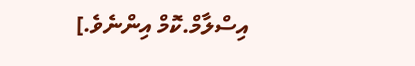އިސްލާމް.ކޮމް އިންނެވެ.]